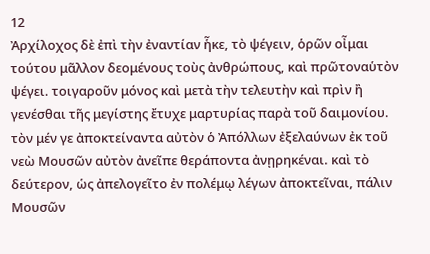12
Ἀρχίλοχος δὲ ἐπὶ τὴν ἐναντίαν ἧκε, τὸ ψέγειν, ὁρῶν οἶμαι τούτου μᾶλλον δεομένους τοὺς ἀνθρώπους, καὶ πρῶτοναὑτὸν ψέγει. τοιγαροῦν μόνος καὶ μετὰ τὴν τελευτὴν καὶ πρὶν ἢ γενέσθαι τῆς μεγίστης ἔτυχε μαρτυρίας παρὰ τοῦ δαιμονίου. τὸν μέν γε ἀποκτείναντα αὐτὸν ὁ Ἀπόλλων ἐξελαύνων ἐκ τοῦ νεὼ Μουσῶν αὐτὸν ἀνεῖπε θεράποντα ἀνῃρηκέναι. καὶ τὸ δεύτερον, ὡς ἀπελογεῖτο ἐν πολέμῳ λέγων ἀποκτεῖναι, πάλιν Μουσῶν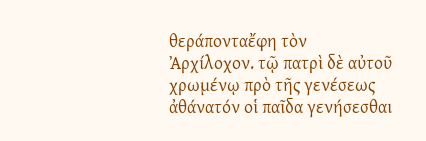θεράπονταἔφη τὸν Ἀρχίλοχον. τῷ πατρὶ δὲ αὐτοῦ χρωμένῳ πρὸ τῆς γενέσεως ἀθάνατόν οἱ παῖδα γενήσεσθαι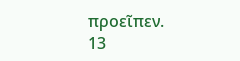προεῖπεν.
13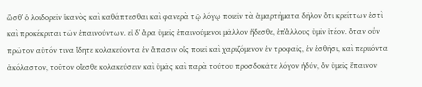ὥσθʼ ὁ λοιδορεῖν ἱκανὸς καὶ καθάπτεσθαι καὶ φανερὰ τῷ λόγῳ ποιεῖν τὰ ἁμαρτήματα δῆλον ὅτι κρείττων ἐστὶ καὶ προκέκριται τῶν ἐπαινούντων. εἰ δʼ ἄρα ὑμεῖς ἐπαινούμενοι μᾶλλον ἥδεσθε, ἐπ̓ἄλλους ὑμῖν ἰτέον. ὅταν οὖν πρῶτον αὑτόν τινα ἴδητε κολακεύοντα ἐν ἅπασιν οἷς ποιεῖ καὶ χαριζόμενον ἐν τροφαῖς, ἐν ἐσθῆσι, καὶ περιιόντα ἀκόλαστον, τοῦτον οἴεσθε κολακεύσειν καὶ ὑμᾶς καὶ παρὰ τούτου προσδοκᾶτε λόγον ἡδύν, ὃν ὑμεῖς ἔπαινον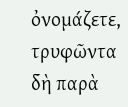ὀνομάζετε, τρυφῶντα δὴ παρὰ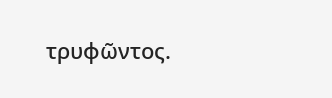τρυφῶντος.